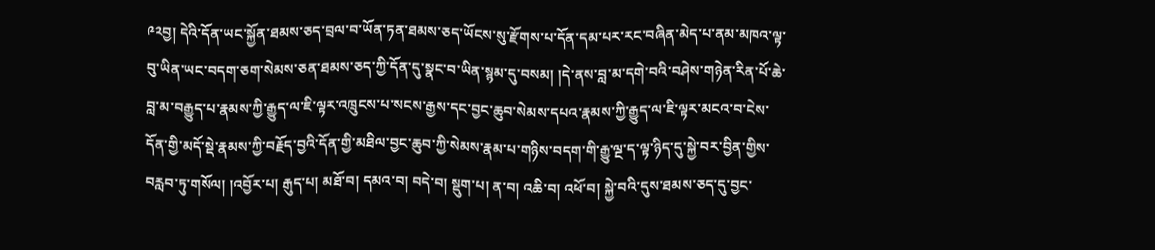༩༢བྱ། དེའི་དོན་ཡང་སྐྱོན་ཐམས་ཅད་བྲལ་བ་ཡོན་ཏན་ཐམས་ཅད་ཡོངས་སུ་རྫོགས་པ་དོན་དམ་པར་རང་བཞིན་མེད་པ་ནམ་མཁའ་ལྟ་བུ་ཡིན་ཡང་བདག་ཅག་སེམས་ཅན་ཐམས་ཅད་ཀྱི་དོན་དུ་སྣང་བ་ཡིན་སྙམ་དུ་བསམ། །དེ་ནས་བླ་མ་དགེ་བའི་བཤེས་གཉེན་རིན་པོ་ཆེ་བླ་མ་བརྒྱུད་པ་རྣམས་ཀྱི་རྒྱུད་ལ་ཇི་ལྟར་འཁྲུངས་པ་སངས་རྒྱས་དང་བྱང་ཆུབ་སེམས་དཔའ་རྣམས་ཀྱི་རྒྱུད་ལ་ཇི་ལྟར་མངའ་བ་ངེས་དོན་གྱི་མདོ་སྡེ་རྣམས་ཀྱི་བརྗོད་བྱའི་དོན་གྱི་མཐིལ་བྱང་ཆུབ་ཀྱི་སེམས་རྣམ་པ་གཉིས་བདག་གི་རྒྱུ་ལྔ་ད་ལྟ་ཉིད་དུ་སྐྱེ་བར་བྱིན་གྱིས་བརླབ་ཏུ་གསོལ། །འབྱོར་པ། རྒུད་པ། མཐོ་བ། དམའ་བ། བདེ་བ། སྡུག་པ། ན་བ། འཆི་བ། འཕོ་བ། སྐྱེ་བའི་དུས་ཐམས་ཅད་དུ་བྱང་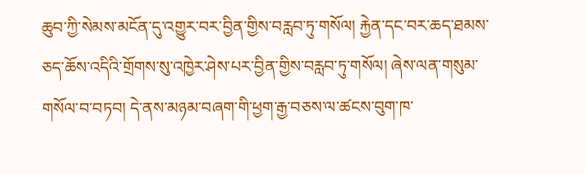ཆུབ་ཀྱི་སེམས་མངོན་དུ་འགྱུར་བར་བྱིན་གྱིས་བརླབ་ཏུ་གསོལ། རྐྱེན་དང་བར་ཆད་ཐམས་ཅད་ཆོས་འདིའི་གྲོགས་སུ་འཁྱེར་ཤེས་པར་བྱིན་གྱིས་བརླབ་ཏུ་གསོལ། ཞེས་ལན་གསུམ་གསོལ་བ་བཏབ། དེ་ནས་མཉམ་བཞག་གི་ཕྱག་རྒྱ་བཅས་ལ་ཚངས་བུག་ཁ་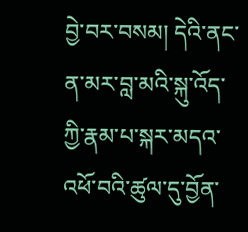བྱེ་བར་བསམ། དེའི་ནང་ན་མར་བླ་མའི་སྐུ་འོད་ཀྱི་རྣམ་པ་སྐར་མདའ་འཕོ་བའི་ཚུལ་དུ་བྱོན་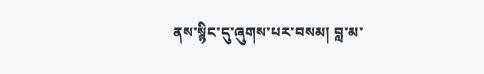ནས་སྙིང་དུ་ཞུགས་པར་བསམ། བླ་མ་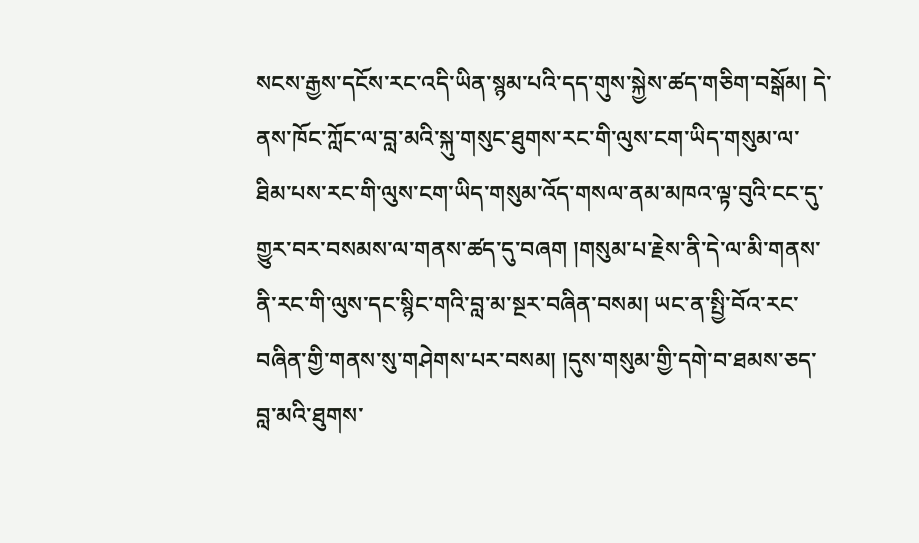སངས་རྒྱས་དངོས་རང་འདི་ཡིན་སྙམ་པའི་དད་གུས་སྐྱེས་ཚད་གཅིག་བསྒོམ། དེ་ནས་ཁོང་ཀློང་ལ་བླ་མའི་སྐུ་གསུང་ཐུགས་རང་གི་ལུས་ངག་ཡིད་གསུམ་ལ་ཐིམ་པས་རང་གི་ལུས་ངག་ཡིད་གསུམ་འོད་གསལ་ནམ་མཁའ་ལྟ་བུའི་ངང་དུ་གྱུར་བར་བསམས་ལ་གནས་ཚད་དུ་བཞག །གསུམ་པ་རྗེས་ནི་དེ་ལ་མི་གནས་ནི་རང་གི་ལུས་དང་སྙིང་གའི་བླ་མ་སྔར་བཞིན་བསམ། ཡང་ན་སྤྱི་བོའ་རང་བཞིན་གྱི་གནས་སུ་གཤེགས་པར་བསམ། །དུས་གསུམ་གྱི་དགེ་བ་ཐམས་ཅད་བླ་མའི་ཐུགས་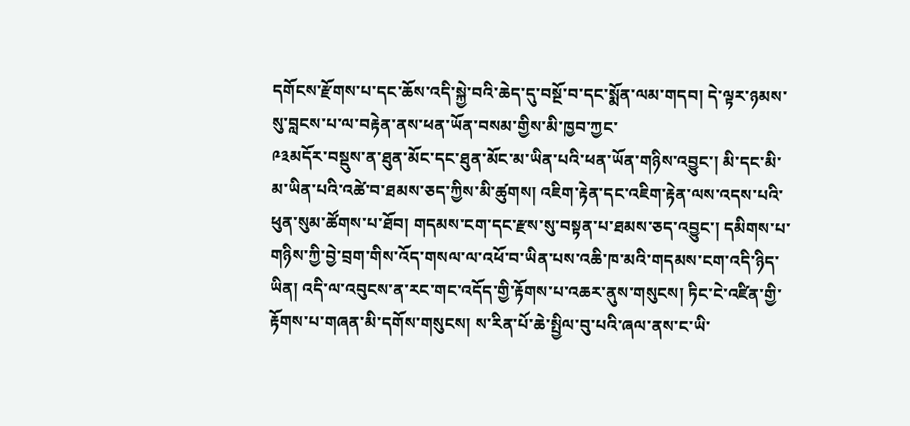དགོངས་རྫོགས་པ་དང་ཆོས་འདི་སྐྱེ་བའི་ཆེད་དུ་བསྔོ་བ་དང་སྨོན་ལམ་གདབ། དེ་ལྟར་ཉམས་སུ་བླངས་པ་ལ་བརྟེན་ནས་ཕན་ཡོན་བསམ་གྱིས་མི་ཁྱབ་ཀྱང་
༩༣མདོར་བསྡུས་ན་ཐུན་མོང་དང་ཐུན་མོང་མ་ཡིན་པའི་ཕན་ཡོན་གཉིས་འབྱུང་། མི་དང་མི་མ་ཡིན་པའི་འཚེ་བ་ཐམས་ཅད་ཀྱིས་མི་ཚུགས། འཇིག་རྟེན་དང་འཇིག་རྟེན་ལས་འདས་པའི་ཕུན་སུམ་ཚོགས་པ་ཐོབ། གདམས་ངག་དང་རྫས་སུ་བསྟན་པ་ཐམས་ཅད་འབྱུང་། དམིགས་པ་གཉིས་ཀྱི་བྱེ་བྲག་གིས་འོད་གསལ་ལ་འཕོ་བ་ཡིན་པས་འཆི་ཁ་མའི་གདམས་ངག་འདི་ཉིད་ཡིན། འདི་ལ་འབུངས་ན་རང་གང་འདོད་གྱི་རྟོགས་པ་འཆར་ནུས་གསུངས། ཏིང་ངེ་འཛིན་གྱི་རྟོགས་པ་གཞན་མི་དགོས་གསུངས། ས་རིན་པོ་ཆེ་སྤྱིལ་བུ་པའི་ཞལ་ནས་ང་ཡི་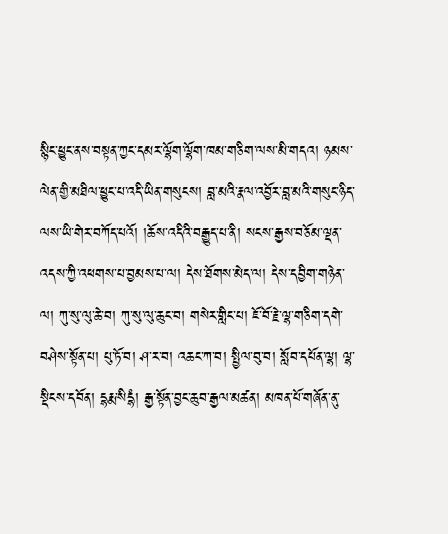སྙིང་ཕྱུང་ནས་བསྟན་ཀྱང་དམར་ལྷོག་ལྷོག་ཁམ་གཅིག་ལས་མི་གདའ། ཉམས་ལེན་གྱི་མཐིལ་ཕྱུང་པ་འདི་ཡིན་གསུངས། བླ་མའི་རྣལ་འབྱོར་བླ་མའི་གསུང་ཉིད་ལས་ཡི་གེར་བཀོད་པའོ། །ཆོས་འདིའི་བརྒྱུད་པ་ནི། སངས་རྒྱས་བཅོམ་ལྡན་འདས་ཀྱི་འཕགས་པ་བྱམས་པ་ལ། དེས་ཐོགས་མེད་ལ། དེས་དབྱིག་གཉེན་ལ། ཀུ་སུ་ལུ་ཆེ་བ། ཀུ་སུ་ལུ་ཆུང་བ། གསེར་གླིང་པ། ཇོ་བོ་རྗེ་ལྷ་གཅིག་དགེ་བཤེས་སྟོན་པ། པུ་ཏོ་བ། ཤ་ར་བ། འཆང་ཀ་བ། སྤྱིལ་བུ་བ། སློབ་དཔོན་ལྷ། ལྷ་སྡིངས་དབོན། དྷརྨ་སིདྷཾ། རྒྱ་སྟོན་བྱང་ཆུབ་རྒྱལ་མཚན། མཁན་པོ་གཞོན་ནུ་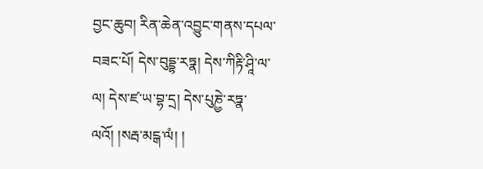བྱང་ཆུབ། རིན་ཆེན་འབྱུང་གནས་དཔལ་བཟང་པོ། དེས་བུདྡྷ་རཏྣ། དེས་ཀིརྟི་ཤཱི་ལ་ལ། དེས་ཛ་ཡ་བྷ་དྲ། དེས་པུཎྱེ་རཏྣ་ལའོ། །སརྦ་མངྒ་ལཾ། །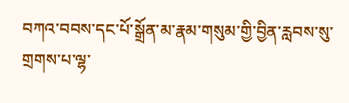བཀའ་བབས་དང་པོ་སྒྲོན་མ་རྣམ་གསུམ་གྱི་བྱིན་རླབས་སུ་གྲགས་པ་ལྷ་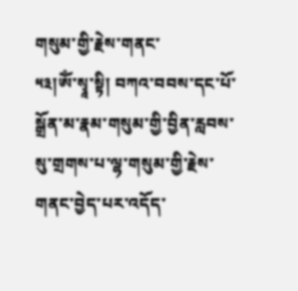གསུམ་གྱི་རྗེས་གནང་
༥༣།ༀ་སྭཱ་སྟི། བཀའ་བབས་དང་པོ་སྒྲོན་མ་རྣམ་གསུམ་གྱི་བྱིན་རླབས་སུ་གྲགས་པ་ལྷ་གསུམ་གྱི་རྗེས་གནང་བྱེད་པར་འདོད་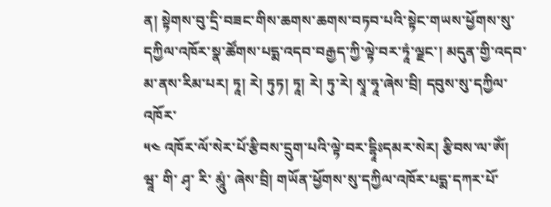ན། སྟེགས་བུ་དྲི་བཟང་གིས་ཆགས་ཆགས་བཏབ་པའི་སྟེང་གཡས་ཕྱོགས་སུ་དཀྱིལ་འཁོར་སྣ་ཚོགས་པདྨ་འདབ་བརྒྱད་ཀྱི་ལྟེ་བར་ཏཱཾ་ལྗང་། མདུན་གྱི་འདབ་མ་ནས་རིམ་པར། ཏཱ། རེ། ཏུཏ། ཏཱ། རེ། ཏུ་རེ། སྭཱ་ཧཱ་ཞེས་བྲི། དབུས་སུ་དཀྱིལ་འཁོར་
༥༤ འཁོར་ལོ་སེར་པོ་རྩིབས་དྲུག་པའི་ལྟེ་བར་དྷཱིཿདམར་སེར། རྩིབས་ལ་ༀ། ཝཱ་ གི་ ཤྭ་ རི་ མཱུཾ་ ཞེས་བྲི། གཡོན་ཕྱོགས་སུ་དཀྱིལ་འཁོར་པདྨ་དཀར་པོ་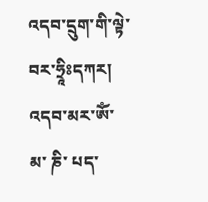འདབ་དྲུག་གི་ལྟེ་བར་ཧྲཱིཿདཀར། འདབ་མར་ༀ་ མ་ ཎི་ པད་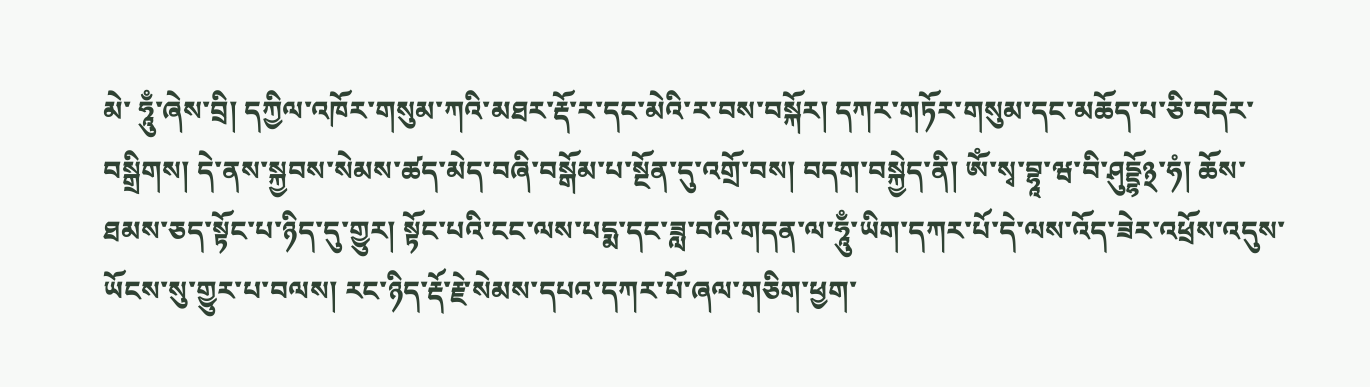མེ་ ཧཱུྃ་ཞེས་བྲི། དཀྱིལ་འཁོར་གསུམ་ཀའི་མཐར་རྡོ་ར་དང་མེའི་ར་བས་བསྐོར། དཀར་གཏོར་གསུམ་དང་མཆོད་པ་ཅི་བདེར་བསྒྲིགས། དེ་ནས་སྐྱབས་སེམས་ཚད་མེད་བཞི་བསྒོམ་པ་སྔོན་དུ་འགྲོ་བས། བདག་བསྐྱེད་ནི། ༀ་སྭ་བྷཱ་ཝ་བི་ཤུདྡྷོ྅་ཧཾ། ཆོས་ཐམས་ཅད་སྟོང་པ་ཉིད་དུ་གྱུར། སྟོང་པའི་ངང་ལས་པདྨ་དང་ཟླ་བའི་གདན་ལ་ཧཱུྃ་ཡིག་དཀར་པོ་དེ་ལས་འོད་ཟེར་འཕྲོས་འདུས་ཡོངས་སུ་གྱུར་པ་བལས། རང་ཉིད་རྡོ་རྗེ་སེམས་དཔའ་དཀར་པོ་ཞལ་གཅིག་ཕྱག་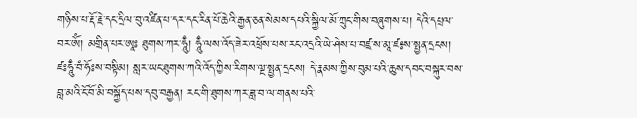གཉིས་པ་རྡོ་རྗེ་དང་དྲིལ་བུ་འཛིན་པ་དར་དང་རིན་པོ་ཆེའི་རྒྱན་ཅན་སེམས་དཔའི་སྐྱིལ་མོ་ཀྲུང་གིས་བཞུགས་པ། དེའི་དཔྲལ་བར་ༀ། མགྲིན་པར་ཨཱཿ ཐུགས་ཀར་ཧཱུྃ། ཧཱུྃ་ལས་འོད་ཟེར་འཕྲོས་པས་རང་འདྲའི་ཡེ་ཤེས་པ་བཛྲ་ས་མཱ་ཛ༔ས་སྤྱན་དྲངས། ཛཿཧཱུྃ་བཾ་ཧོཿས་བསྟིམ། སླར་ཡང་ཐུགས་ཀའི་འོད་ཀྱིས་རིགས་ལྔ་སྤྱན་དྲངས། དེ་རྣམས་ཀྱིས་བུམ་པའི་ཆུས་དབང་བསྐུར་བས་བླ་མའི་ངོ་བོ་མི་བསྐྱོད་པས་དབུ་བརྒྱན། རང་གི་ཐུགས་ཀར་ཟླ་བ་ལ་གནས་པའི་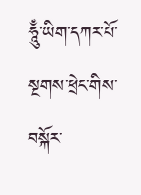ཧཱུྃ་ཡིག་དཀར་པོ་སྔགས་ཕྲེང་གིས་བསྐོར་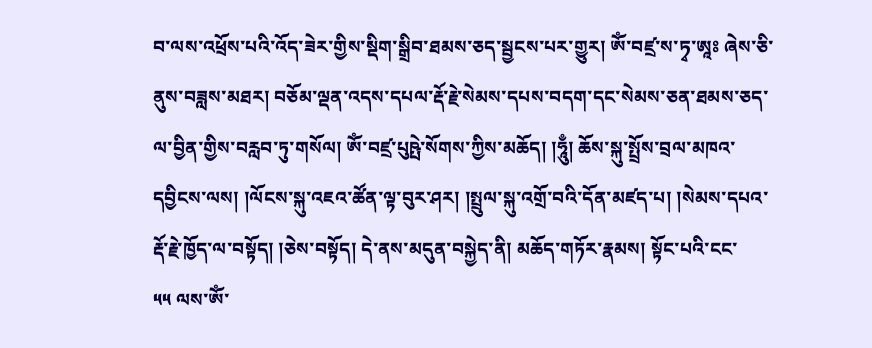བ་ལས་འཕྲོས་པའི་འོད་ཟེར་གྱིས་སྡིག་སྒྲིབ་ཐམས་ཅད་སྦྱངས་པར་གྱུར། ༀ་བཛྲ་ས་ཏྭ་ཨཱཿ ཞེས་ཅི་ནུས་བཟླས་མཐར། བཅོམ་ལྡན་འདས་དཔལ་རྡོ་རྗེ་སེམས་དཔས་བདག་དང་སེམས་ཅན་ཐམས་ཅད་ལ་བྱིན་གྱིས་བརླབ་ཏུ་གསོལ། ༀ་བཛྲ་པུཥྤེ་སོགས་ཀྱིས་མཆོད། །ཧཱུྃ། ཆོས་སྐུ་སྤྲོས་བྲལ་མཁའ་དབྱིངས་ལས། །ལོངས་སྐུ་འཇའ་ཚོན་ལྟ་བུར་ཤར། །སྤྲུལ་སྐུ་འགྲོ་བའི་དོན་མཛད་པ། །སེམས་དཔའ་རྡོ་རྗེ་ཁྱོད་ལ་བསྟོད། །ཅེས་བསྟོད། དེ་ནས་མདུན་བསྐྱེད་ནི། མཆོད་གཏོར་རྣམས། སྟོང་པའི་ངང་
༥༥ ལས་ༀ་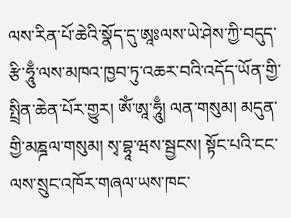ལས་རིན་པོ་ཆེའི་སྣོད་དུ་ཨཱཿལས་ཡེ་ཤེས་ཀྱི་བདུད་རྩི་ཧཱུྃ་ལས་མཁའ་ཁྱབ་ཏུ་འཆར་བའི་འདོད་ཡོན་གྱི་སྤྲིན་ཆེན་པོར་གྱུར། ༀ་ཨཱ་ཧཱུྃ། ལན་གསུམ། མདུན་གྱི་མཎྜལ་གསུམ། སྭ་བྷཱ་ཝས་སྦྱངས། སྟོང་པའི་ངང་ལས་སྲུང་འཁོར་གཞལ་ཡས་ཁང་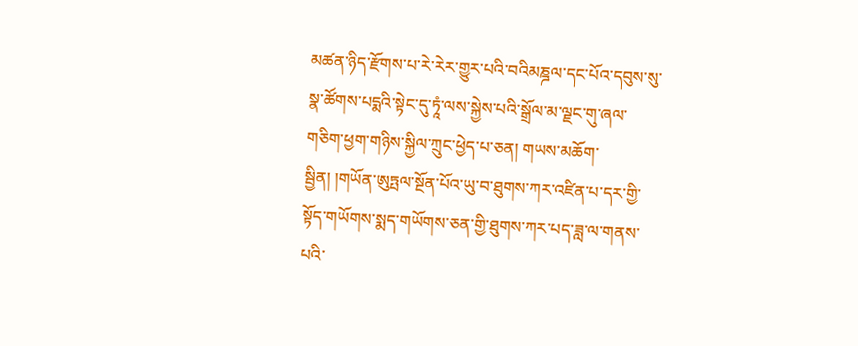མཚན་ཉིད་རྫོགས་པ་རེ་རེར་གྱུར་པའི་བའིམཎྜལ་དང་པོའ་དབུས་སུ་སྣ་ཚོགས་པདྨའི་སྟེང་དུ་ཏཱཾ་ལས་སྐྱེས་པའི་སྒྲོལ་མ་ལྗང་གུ་ཞལ་གཅིག་ཕྱག་གཉིས་སྐྱིལ་ཀྲུང་ཕྱེད་པ་ཅན། གཡས་མཆོག་སྦྱིན། །གཡོན་ཨུཏྤལ་སྔོན་པོའ་ཡུ་བ་ཐུགས་ཀར་འཛིན་པ་དར་གྱི་སྟོད་གཡོགས་སྨད་གཡོགས་ཅན་གྱི་ཐུགས་ཀར་པད་ཟླ་ལ་གནས་པའི་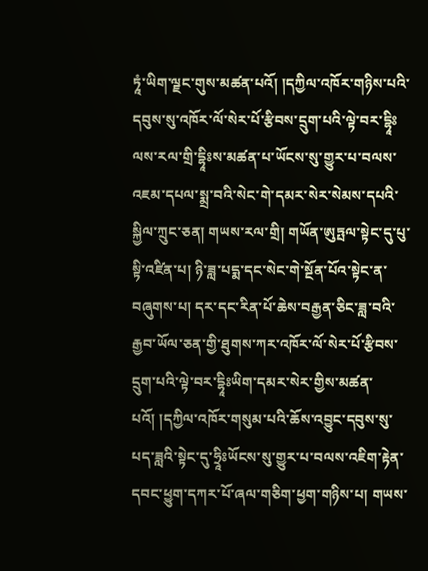ཏཱཾ་ཡིག་ལྗང་གུས་མཚན་པའོ། །དཀྱིལ་འཁོར་གཉིས་པའི་དབུས་སུ་འཁོར་ལོ་སེར་པོ་རྩིབས་དྲུག་པའི་ལྟེ་བར་དྷཱིཿལས་རལ་གྲི་དྷཱིཿས་མཚན་པ་ཡོངས་སུ་གྱུར་པ་བལས་འཇམ་དཔལ་སྨྲ་བའི་སེང་གེ་དམར་སེར་སེམས་དཔའི་སྐྱིལ་ཀྲུང་ཅན། གཡས་རལ་གྲི། གཡོན་ཨུཏྤལ་སྟེང་དུ་པུ་སྟི་འཛིན་པ། ཉི་ཟླ་པདྨ་དང་སེང་གེ་སྔོན་པོའ་སྟེང་ན་བཞུགས་པ། དར་དང་རིན་པོ་ཆེས་བརྒྱན་ཅིང་ཟླ་བའི་རྒྱབ་ཡོལ་ཅན་གྱི་ཐུགས་ཀར་འཁོར་ལོ་སེར་པོ་རྩིབས་དྲུག་པའི་ལྟེ་བར་དྷཱིཿཡིག་དམར་སེར་གྱིས་མཚན་པའོ། །དཀྱིལ་འཁོར་གསུམ་པའི་ཆོས་འབྱུང་དབུས་སུ་པད་ཟླའི་སྟེང་དུ་ཧྲཱིཿཡོངས་སུ་གྱུར་པ་བལས་འཇིག་རྟེན་དབང་ཕྱུག་དཀར་པོ་ཞལ་གཅིག་ཕྱག་གཉིས་པ། གཡས་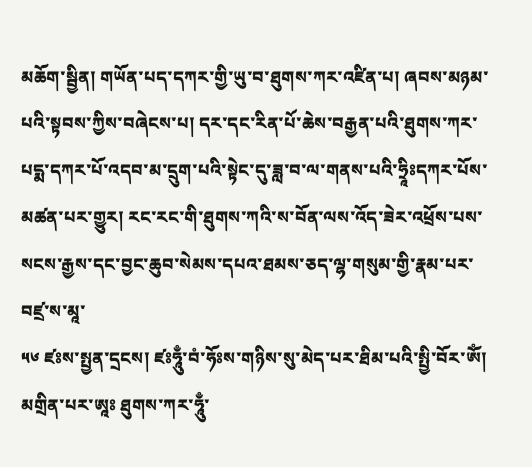མཆོག་སྦྱིན། གཡོན་པད་དཀར་གྱི་ཡུ་བ་ཐུགས་ཀར་འཛིན་པ། ཞབས་མཉམ་པའི་སྟབས་ཀྱིས་བཞེངས་པ། དར་དང་རིན་པོ་ཆེས་བརྒྱན་པའི་ཐུགས་ཀར་པདྨ་དཀར་པོ་འདབ་མ་དྲུག་པའི་སྟེང་དུ་ཟླ་བ་ལ་གནས་པའི་ཧྲཱིཿདཀར་པོས་མཚན་པར་གྱུར། རང་རང་གི་ཐུགས་ཀའི་ས་བོན་ལས་འོད་ཟེར་འཕྲོས་པས་སངས་རྒྱས་དང་བྱང་ཆུབ་སེམས་དཔའ་ཐམས་ཅད་ལྷ་གསུམ་གྱི་རྣམ་པར་བཛྲ་ས་མཱ་
༥༦ ཛཿས་སྤྱན་དྲངས། ཛཿཧཱུྃ་བཾ་ཧོཿས་གཉིས་སུ་མེད་པར་ཐིམ་པའི་སྤྱི་བོར་ༀ། མགྲིན་པར་ཨཱཿ ཐུགས་ཀར་ཧཱུྃ་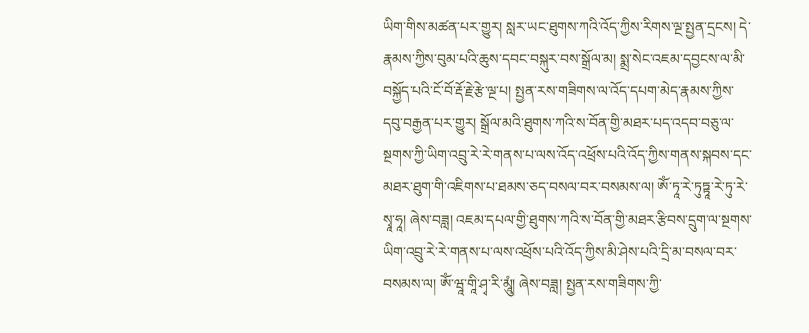ཡིག་གིས་མཚན་པར་གྱུར། སླར་ཡང་ཐུགས་ཀའི་འོད་ཀྱིས་རིགས་ལྔ་སྤྱན་དྲངས། དེ་རྣམས་ཀྱིས་བུམ་པའི་ཆུས་དབང་བསྐུར་བས་སྒྲོལ་མ། སྨྲ་སེང་འཇམ་དབྱངས་ལ་མི་བསྐྱོད་པའི་ངོ་བོ་རྡོ་རྗེ་རྩེ་ལྔ་པ། སྤྱན་རས་གཟིགས་ལ་འོད་དཔག་མེད་རྣམས་ཀྱིས་དབུ་བརྒྱན་པར་གྱུར། སྒྲོལ་མའི་ཐུགས་ཀའི་ས་བོན་གྱི་མཐར་པད་འདབ་བཅུ་ལ་སྔགས་ཀྱི་ཡིག་འབྲུ་རེ་རེ་གནས་པ་ལས་འོད་འཕྲོས་པའི་འོད་ཀྱིས་གནས་སྐབས་དང་མཐར་ཐུག་གི་འཇིགས་པ་ཐམས་ཅད་བསལ་བར་བསམས་ལ། ༀ་ཏཱ་རེ་ཏུཏྟཱ་རེ་ཏུ་རེ་སྭཱ་ཧཱ། ཞེས་བཟླ། འཇམ་དཔལ་གྱི་ཐུགས་ཀའི་ས་བོན་གྱི་མཐར་རྩིབས་དྲུག་ལ་སྔགས་ཡིག་འབྲུ་རེ་རེ་གནས་པ་ལས་འཕྲོས་པའི་འོད་ཀྱིས་མི་ཤེས་པའི་དྲི་མ་བསལ་བར་བསམས་ལ། ༀ་ཝཱ་གཱི་ཤྭ་རི་མཱུཾ། ཞེས་བཟླ། སྤྱན་རས་གཟིགས་ཀྱི་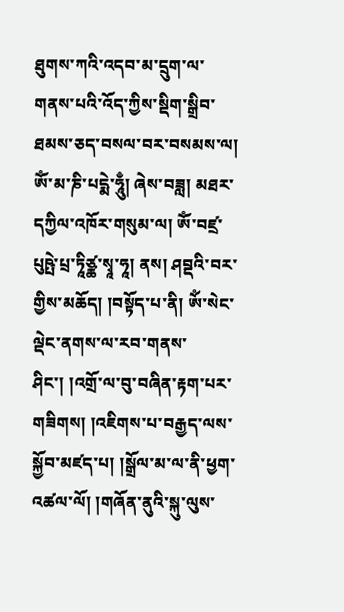ཐུགས་ཀའི་འདབ་མ་དྲུག་ལ་གནས་པའི་འོད་ཀྱིས་སྡིག་སྒྲིབ་ཐམས་ཅད་བསལ་བར་བསམས་ལ། ༀ་མ་ཎི་པདྨེ་ཧཱུྃ། ཞེས་བཟླ། མཐར་དཀྱིལ་འཁོར་གསུམ་ལ། ༀ་བཛྲ་པུཥྤེ་པྲ་ཏཱིཙྪ་སྭཱ་ཧཱ། ནས། ཤབྡའི་བར་གྱིས་མཆོད། །བསྟོད་པ་ནི། ༀ་སེང་ལྡེང་ནགས་ལ་རབ་གནས་ཤིང་། །འགྲོ་ལ་བུ་བཞིན་རྟག་པར་གཟིགས། །འཇིགས་པ་བརྒྱད་ལས་སྐྱོབ་མཛད་པ། །སྒྲོལ་མ་ལ་ནི་ཕྱག་འཚལ་ལོ། །གཞོན་ནུའི་སྐུ་ལུས་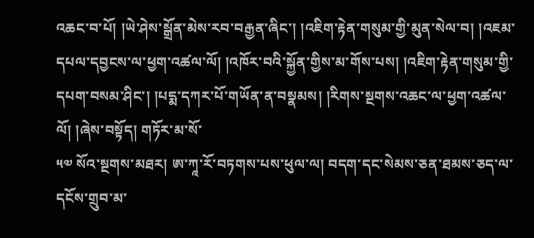འཆང་བ་པོ། །ཡེ་ཤེས་སྒྲོན་མེས་རབ་བརྒྱན་ཞིང་། །འཇིག་རྟེན་གསུམ་གྱི་མུན་སེལ་བ། །འཇམ་དཔལ་དབྱངས་ལ་ཕྱག་འཚལ་ལོ། །འཁོར་བའི་སྐྱོན་གྱིས་མ་གོས་པས། །འཇིག་རྟེན་གསུམ་གྱི་དཔག་བསམ་ཤིང་། །པདྨ་དཀར་པོ་གཡོན་ན་བསྣམས། །རིགས་སྔགས་འཆང་ལ་ཕྱག་འཚལ་ལོ། །ཞེས་བསྟོད། གཏོར་མ་སོ་
༥༧ སོའ་སྔགས་མཐར། ཨ་ཀཱ་རོ་བཏགས་པས་ཕུལ་ལ། བདག་དང་སེམས་ཅན་ཐམས་ཅད་ལ་དངོས་གྲུབ་མ་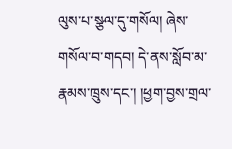ལུས་པ་སྩལ་དུ་གསོལ། ཞེས་གསོལ་བ་གདབ། དེ་ནས་སློབ་མ་རྣམས་ཁྲུས་དང་། །ཕྱག་བྱས་གྲལ་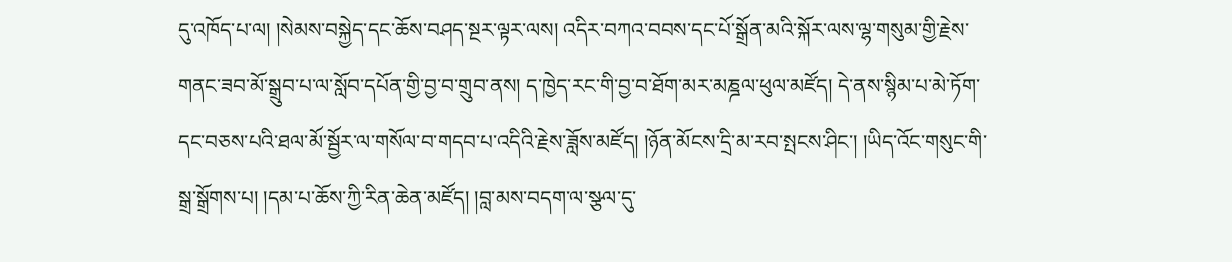དུ་འཁོད་པ་ལ། །སེམས་བསྐྱེད་དང་ཆོས་བཤད་སྔར་ལྟར་ལས། འདིར་བཀའ་བབས་དང་པོ་སྒྲོན་མའི་སྐོར་ལས་ལྷ་གསུམ་གྱི་རྗེས་གནང་ཟབ་མོ་སྒྲུབ་པ་ལ་སློབ་དཔོན་གྱི་བྱ་བ་གྲུབ་ནས། ད་ཁྱེད་རང་གི་བྱ་བ་ཐོག་མར་མཎྜལ་ཕུལ་མཛོད། དེ་ནས་སྙིམ་པ་མེ་ཏོག་དང་བཅས་པའི་ཐལ་མོ་སྦྱོར་ལ་གསོལ་བ་གདབ་པ་འདིའི་རྗེས་ཟློས་མཛོད། །ཉོན་མོངས་དྲི་མ་རབ་སྤངས་ཤིང་། །ཡིད་འོང་གསུང་གི་སྒྲ་སྒྲོགས་པ། །དམ་པ་ཆོས་ཀྱི་རིན་ཆེན་མཛོད། །བླ་མས་བདག་ལ་སྩལ་དུ་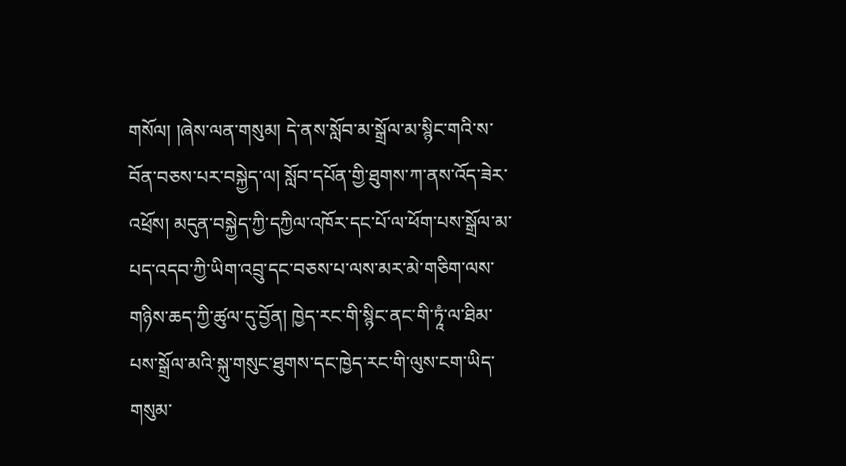གསོལ། །ཞེས་ལན་གསུམ། དེ་ནས་སློབ་མ་སྒྲོལ་མ་སྙིང་གའི་ས་བོན་བཅས་པར་བསྐྱེད་ལ། སློབ་དཔོན་གྱི་ཐུགས་ཀ་ནས་འོད་ཟེར་འཕྲོས། མདུན་བསྐྱེད་ཀྱི་དཀྱིལ་འཁོར་དང་པོ་ལ་ཕོག་པས་སྒྲོལ་མ་པད་འདབ་ཀྱི་ཡིག་འབྲུ་དང་བཅས་པ་ལས་མར་མེ་གཅིག་ལས་གཉིས་ཆད་ཀྱི་ཚུལ་དུ་བྱོན། ཁྱེད་རང་གི་སྙིང་ནང་གི་ཏཱཾ་ལ་ཐིམ་པས་སྒྲོལ་མའི་སྐུ་གསུང་ཐུགས་དང་ཁྱེད་རང་གི་ལུས་ངག་ཡིད་གསུམ་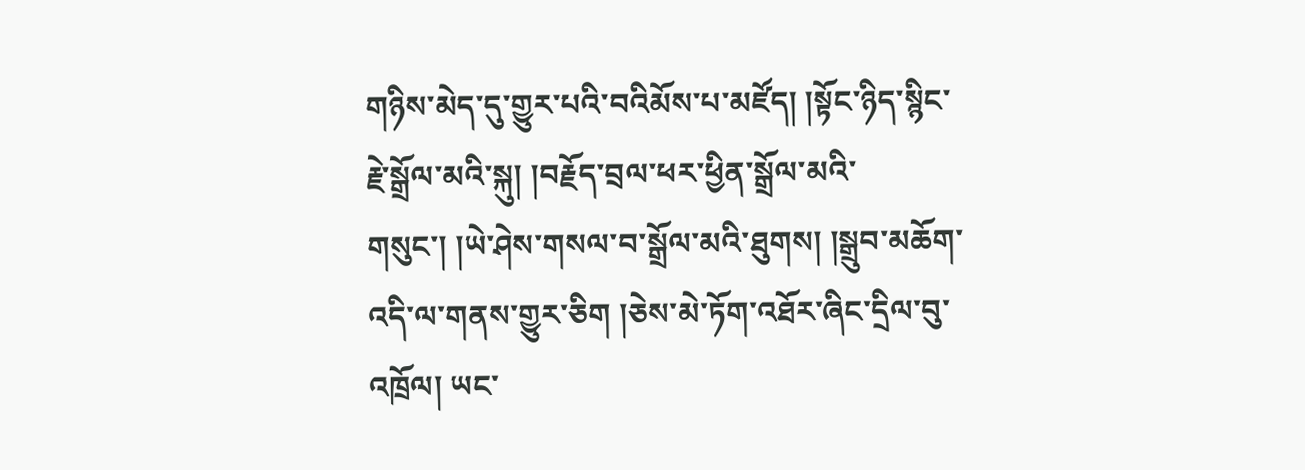གཉིས་མེད་དུ་གྱུར་པའི་བའིམོས་པ་མཛོད། །སྟོང་ཉིད་སྙིང་རྗེ་སྒྲོལ་མའི་སྐུ། །བརྗོད་བྲལ་ཕར་ཕྱིན་སྒྲོལ་མའི་གསུང་། །ཡེ་ཤེས་གསལ་བ་སྒྲོལ་མའི་ཐུགས། །སྒྲུབ་མཆོག་འདི་ལ་གནས་གྱུར་ཅིག །ཅེས་མེ་ཏོག་འཐོར་ཞིང་དྲིལ་བུ་འཁྲོལ། ཡང་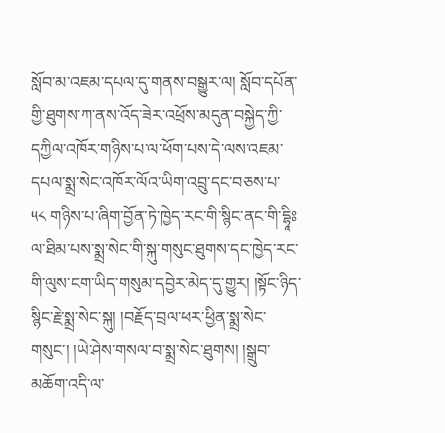སློབ་མ་འཇམ་དཔལ་དུ་གནས་བསྒྱུར་ལ། སློབ་དཔོན་གྱི་ཐུགས་ཀ་ནས་འོད་ཟེར་འཕྲོས་མདུན་བསྐྱེད་ཀྱི་དཀྱིལ་འཁོར་གཉིས་པ་ལ་ཕོག་པས་དེ་ལས་འཇམ་དཔལ་སྨྲ་སེང་འཁོར་ལོའ་ཡིག་འབྲུ་དང་བཅས་པ་
༥༨ གཉིས་པ་ཞིག་བྱོན་ཏེ་ཁྱེད་རང་གི་སྙིང་ནང་གི་དྷཱིཿལ་ཐིམ་པས་སྨྲ་སེང་གི་སྐུ་གསུང་ཐུགས་དང་ཁྱེད་རང་གི་ལུས་ངག་ཡིད་གསུམ་དབྱེར་མེད་དུ་གྱུར། །སྟོང་ཉིད་སྙིང་རྗེ་སྨྲ་སེང་སྐུ། །བརྗོད་བྲལ་ཕར་ཕྱིན་སྨྲ་སེང་གསུང་། །ཡེ་ཤེས་གསལ་བ་སྨྲ་སེང་ཐུགས། །སྒྲུབ་མཆོག་འདི་ལ་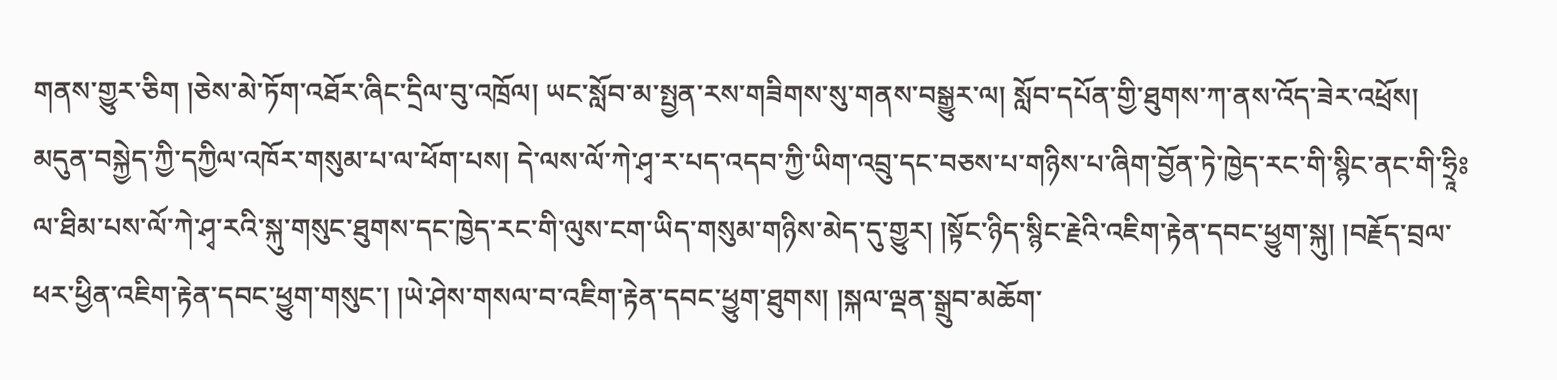གནས་གྱུར་ཅིག །ཅེས་མེ་ཏོག་འཐོར་ཞིང་དྲིལ་བུ་འཁྲོལ། ཡང་སློབ་མ་སྤྱན་རས་གཟིགས་སུ་གནས་བསྒྱུར་ལ། སློབ་དཔོན་གྱི་ཐུགས་ཀ་ནས་འོད་ཟེར་འཕྲོས། མདུན་བསྐྱེད་ཀྱི་དཀྱིལ་འཁོར་གསུམ་པ་ལ་ཕོག་པས། དེ་ལས་ལོ་ཀེ་ཤྭ་ར་པད་འདབ་ཀྱི་ཡིག་འབྲུ་དང་བཅས་པ་གཉིས་པ་ཞིག་བྱོན་ཏེ་ཁྱེད་རང་གི་སྙིང་ནང་གི་ཧྲཱིཿལ་ཐིམ་པས་ལོ་ཀེ་ཤྭ་རའི་སྐུ་གསུང་ཐུགས་དང་ཁྱེད་རང་གི་ལུས་ངག་ཡིད་གསུམ་གཉིས་མེད་དུ་གྱུར། །སྟོང་ཉིད་སྙིང་རྗེའི་འཇིག་རྟེན་དབང་ཕྱུག་སྐུ། །བརྗོད་བྲལ་ཕར་ཕྱིན་འཇིག་རྟེན་དབང་ཕྱུག་གསུང་། །ཡེ་ཤེས་གསལ་བ་འཇིག་རྟེན་དབང་ཕྱུག་ཐུགས། །སྐལ་ལྡན་སྒྲུབ་མཆོག་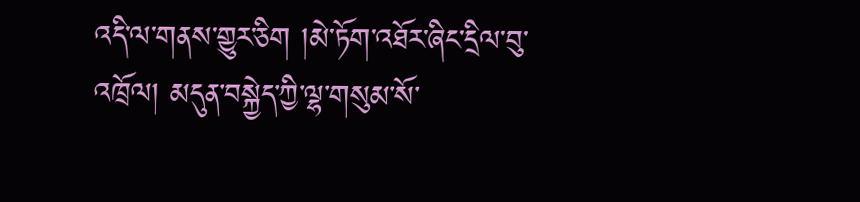འདི་ལ་གནས་གྱུར་ཅིག །མེ་ཏོག་འཐོར་ཞིང་དྲིལ་བུ་འཁྲོལ། མདུན་བསྐྱེད་ཀྱི་ལྷ་གསུམ་སོ་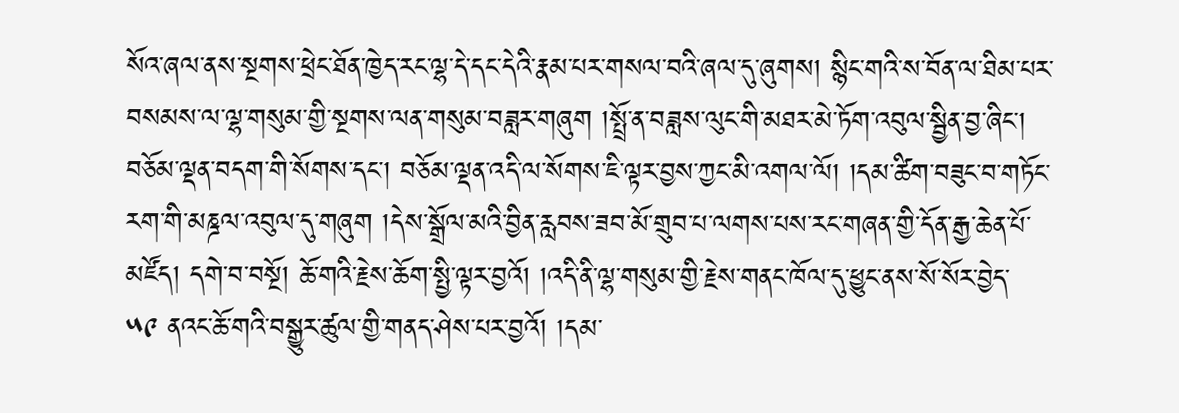སོའ་ཞལ་ནས་སྔགས་ཕྲེང་ཐོན་ཁྱེད་རང་ལྷ་དེ་དང་དེའི་རྣམ་པར་གསལ་བའི་ཞལ་དུ་ཞུགས། སྙིང་གའི་ས་བོན་ལ་ཐིམ་པར་བསམས་ལ་ལྷ་གསུམ་གྱི་སྔགས་ལན་གསུམ་བཟླར་གཞུག །སྤྲོ་ན་བཟླས་ལུང་གི་མཐར་མེ་ཏོག་འབུལ་སྦྱིན་བྱ་ཞིང་། བཅོམ་ལྡན་བདག་གི་སོགས་དང་། བཅོམ་ལྡན་འདི་ལ་སོགས་ཇི་ལྟར་བྱས་ཀྱང་མི་འགལ་ལོ། །དམ་ཚིག་བཟུང་བ་གཏོང་རག་གི་མཎྜལ་འབུལ་དུ་གཞུག །དེས་སྒྲོལ་མའི་བྱིན་རླབས་ཟབ་མོ་གྲུབ་པ་ལགས་པས་རང་གཞན་གྱི་དོན་རྒྱ་ཆེན་པོ་མཛོད། དགེ་བ་བསྔོ། ཆོ་གའི་རྗེས་ཆོག་སྤྱི་ལྟར་བྱའོ། །འདི་ནི་ལྷ་གསུམ་གྱི་རྗེས་གནང་ཁོལ་དུ་ཕྱུང་ནས་སོ་སོར་བྱེད་
༥༩ ནའང་ཆོ་གའི་བསྒྱུར་ཚུལ་གྱི་གནད་ཤེས་པར་བྱའོ། །དམ་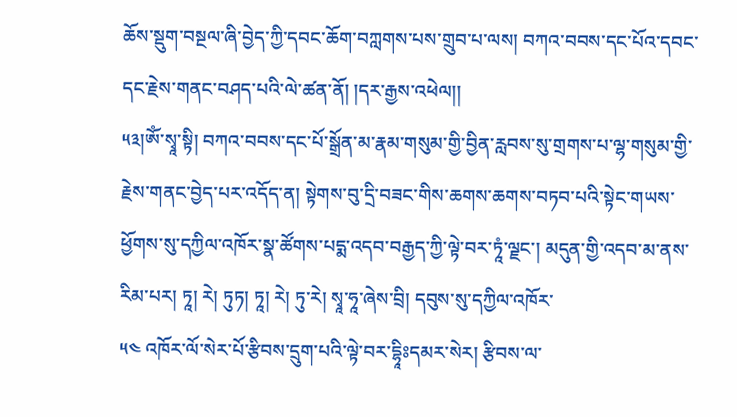ཆོས་སྡུག་བསྔལ་ཞི་བྱེད་ཀྱི་དབང་ཆོག་བཀླགས་པས་གྲུབ་པ་ལས། བཀའ་བབས་དང་པོའ་དབང་དང་རྗེས་གནང་བཤད་པའི་ལེ་ཚན་ནོ། །དར་རྒྱས་འཕེལ།།
༥༣།ༀ་སྭཱ་སྟི། བཀའ་བབས་དང་པོ་སྒྲོན་མ་རྣམ་གསུམ་གྱི་བྱིན་རླབས་སུ་གྲགས་པ་ལྷ་གསུམ་གྱི་རྗེས་གནང་བྱེད་པར་འདོད་ན། སྟེགས་བུ་དྲི་བཟང་གིས་ཆགས་ཆགས་བཏབ་པའི་སྟེང་གཡས་ཕྱོགས་སུ་དཀྱིལ་འཁོར་སྣ་ཚོགས་པདྨ་འདབ་བརྒྱད་ཀྱི་ལྟེ་བར་ཏཱཾ་ལྗང་། མདུན་གྱི་འདབ་མ་ནས་རིམ་པར། ཏཱ། རེ། ཏུཏ། ཏཱ། རེ། ཏུ་རེ། སྭཱ་ཧཱ་ཞེས་བྲི། དབུས་སུ་དཀྱིལ་འཁོར་
༥༤ འཁོར་ལོ་སེར་པོ་རྩིབས་དྲུག་པའི་ལྟེ་བར་དྷཱིཿདམར་སེར། རྩིབས་ལ་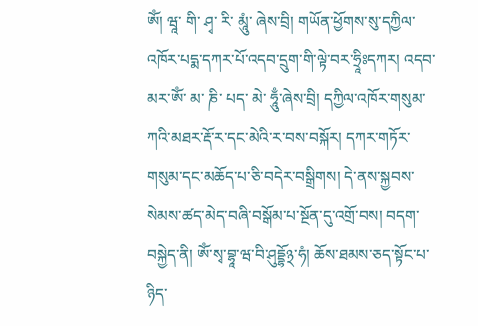ༀ། ཝཱ་ གི་ ཤྭ་ རི་ མཱུཾ་ ཞེས་བྲི། གཡོན་ཕྱོགས་སུ་དཀྱིལ་འཁོར་པདྨ་དཀར་པོ་འདབ་དྲུག་གི་ལྟེ་བར་ཧྲཱིཿདཀར། འདབ་མར་ༀ་ མ་ ཎི་ པད་ མེ་ ཧཱུྃ་ཞེས་བྲི། དཀྱིལ་འཁོར་གསུམ་ཀའི་མཐར་རྡོ་ར་དང་མེའི་ར་བས་བསྐོར། དཀར་གཏོར་གསུམ་དང་མཆོད་པ་ཅི་བདེར་བསྒྲིགས། དེ་ནས་སྐྱབས་སེམས་ཚད་མེད་བཞི་བསྒོམ་པ་སྔོན་དུ་འགྲོ་བས། བདག་བསྐྱེད་ནི། ༀ་སྭ་བྷཱ་ཝ་བི་ཤུདྡྷོ྅་ཧཾ། ཆོས་ཐམས་ཅད་སྟོང་པ་ཉིད་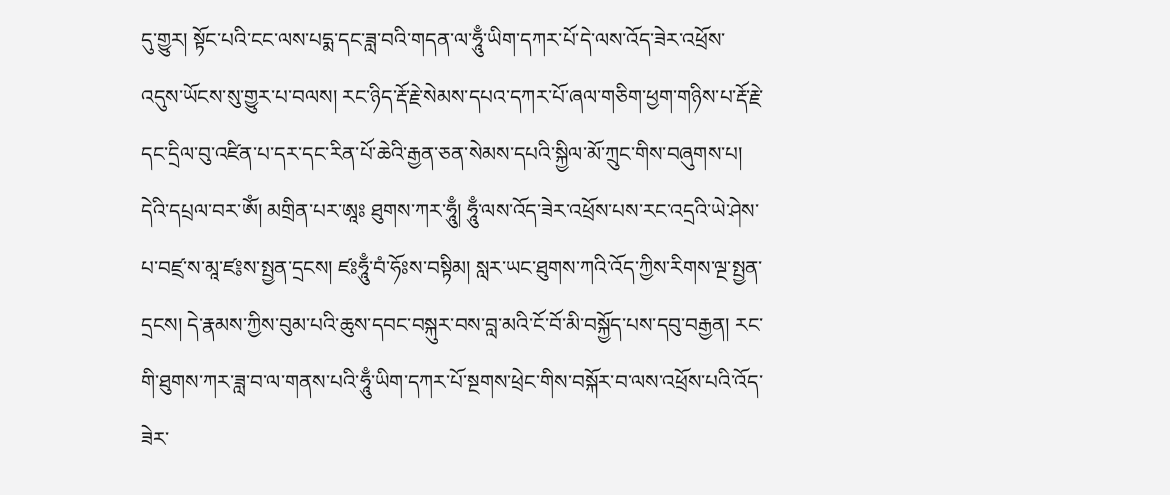དུ་གྱུར། སྟོང་པའི་ངང་ལས་པདྨ་དང་ཟླ་བའི་གདན་ལ་ཧཱུྃ་ཡིག་དཀར་པོ་དེ་ལས་འོད་ཟེར་འཕྲོས་འདུས་ཡོངས་སུ་གྱུར་པ་བལས། རང་ཉིད་རྡོ་རྗེ་སེམས་དཔའ་དཀར་པོ་ཞལ་གཅིག་ཕྱག་གཉིས་པ་རྡོ་རྗེ་དང་དྲིལ་བུ་འཛིན་པ་དར་དང་རིན་པོ་ཆེའི་རྒྱན་ཅན་སེམས་དཔའི་སྐྱིལ་མོ་ཀྲུང་གིས་བཞུགས་པ། དེའི་དཔྲལ་བར་ༀ། མགྲིན་པར་ཨཱཿ ཐུགས་ཀར་ཧཱུྃ། ཧཱུྃ་ལས་འོད་ཟེར་འཕྲོས་པས་རང་འདྲའི་ཡེ་ཤེས་པ་བཛྲ་ས་མཱ་ཛ༔ས་སྤྱན་དྲངས། ཛཿཧཱུྃ་བཾ་ཧོཿས་བསྟིམ། སླར་ཡང་ཐུགས་ཀའི་འོད་ཀྱིས་རིགས་ལྔ་སྤྱན་དྲངས། དེ་རྣམས་ཀྱིས་བུམ་པའི་ཆུས་དབང་བསྐུར་བས་བླ་མའི་ངོ་བོ་མི་བསྐྱོད་པས་དབུ་བརྒྱན། རང་གི་ཐུགས་ཀར་ཟླ་བ་ལ་གནས་པའི་ཧཱུྃ་ཡིག་དཀར་པོ་སྔགས་ཕྲེང་གིས་བསྐོར་བ་ལས་འཕྲོས་པའི་འོད་ཟེར་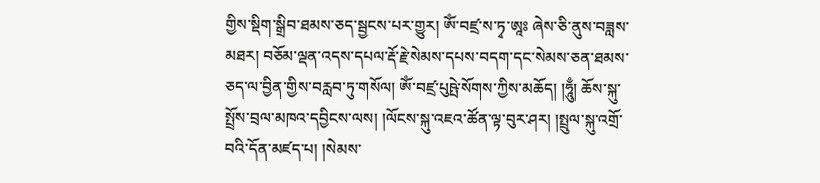གྱིས་སྡིག་སྒྲིབ་ཐམས་ཅད་སྦྱངས་པར་གྱུར། ༀ་བཛྲ་ས་ཏྭ་ཨཱཿ ཞེས་ཅི་ནུས་བཟླས་མཐར། བཅོམ་ལྡན་འདས་དཔལ་རྡོ་རྗེ་སེམས་དཔས་བདག་དང་སེམས་ཅན་ཐམས་ཅད་ལ་བྱིན་གྱིས་བརླབ་ཏུ་གསོལ། ༀ་བཛྲ་པུཥྤེ་སོགས་ཀྱིས་མཆོད། །ཧཱུྃ། ཆོས་སྐུ་སྤྲོས་བྲལ་མཁའ་དབྱིངས་ལས། །ལོངས་སྐུ་འཇའ་ཚོན་ལྟ་བུར་ཤར། །སྤྲུལ་སྐུ་འགྲོ་བའི་དོན་མཛད་པ། །སེམས་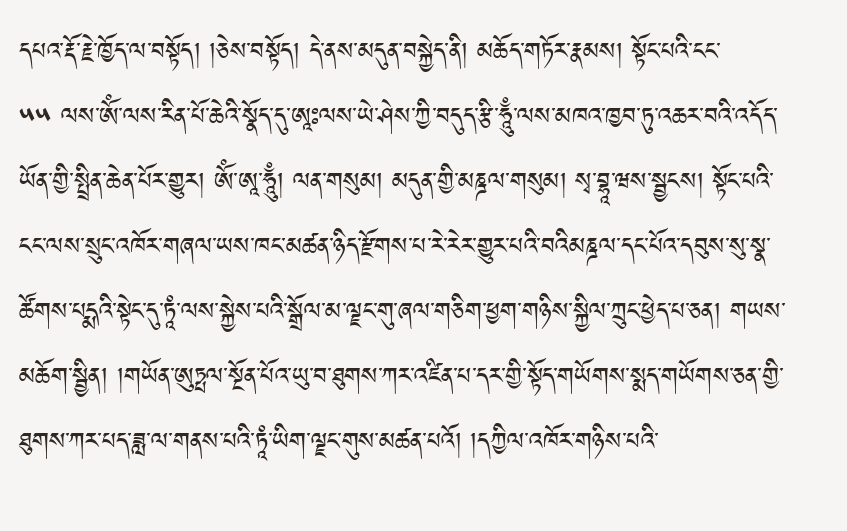དཔའ་རྡོ་རྗེ་ཁྱོད་ལ་བསྟོད། །ཅེས་བསྟོད། དེ་ནས་མདུན་བསྐྱེད་ནི། མཆོད་གཏོར་རྣམས། སྟོང་པའི་ངང་
༥༥ ལས་ༀ་ལས་རིན་པོ་ཆེའི་སྣོད་དུ་ཨཱཿལས་ཡེ་ཤེས་ཀྱི་བདུད་རྩི་ཧཱུྃ་ལས་མཁའ་ཁྱབ་ཏུ་འཆར་བའི་འདོད་ཡོན་གྱི་སྤྲིན་ཆེན་པོར་གྱུར། ༀ་ཨཱ་ཧཱུྃ། ལན་གསུམ། མདུན་གྱི་མཎྜལ་གསུམ། སྭ་བྷཱ་ཝས་སྦྱངས། སྟོང་པའི་ངང་ལས་སྲུང་འཁོར་གཞལ་ཡས་ཁང་མཚན་ཉིད་རྫོགས་པ་རེ་རེར་གྱུར་པའི་བའིམཎྜལ་དང་པོའ་དབུས་སུ་སྣ་ཚོགས་པདྨའི་སྟེང་དུ་ཏཱཾ་ལས་སྐྱེས་པའི་སྒྲོལ་མ་ལྗང་གུ་ཞལ་གཅིག་ཕྱག་གཉིས་སྐྱིལ་ཀྲུང་ཕྱེད་པ་ཅན། གཡས་མཆོག་སྦྱིན། །གཡོན་ཨུཏྤལ་སྔོན་པོའ་ཡུ་བ་ཐུགས་ཀར་འཛིན་པ་དར་གྱི་སྟོད་གཡོགས་སྨད་གཡོགས་ཅན་གྱི་ཐུགས་ཀར་པད་ཟླ་ལ་གནས་པའི་ཏཱཾ་ཡིག་ལྗང་གུས་མཚན་པའོ། །དཀྱིལ་འཁོར་གཉིས་པའི་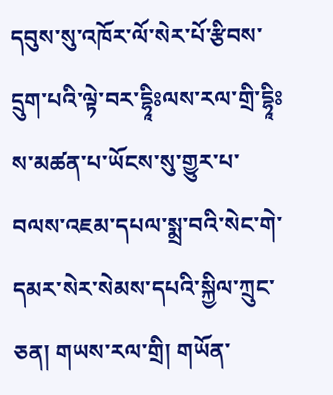དབུས་སུ་འཁོར་ལོ་སེར་པོ་རྩིབས་དྲུག་པའི་ལྟེ་བར་དྷཱིཿལས་རལ་གྲི་དྷཱིཿས་མཚན་པ་ཡོངས་སུ་གྱུར་པ་བལས་འཇམ་དཔལ་སྨྲ་བའི་སེང་གེ་དམར་སེར་སེམས་དཔའི་སྐྱིལ་ཀྲུང་ཅན། གཡས་རལ་གྲི། གཡོན་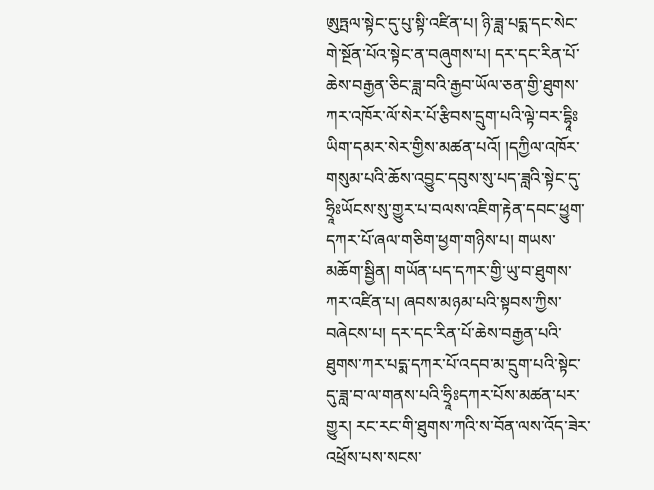ཨུཏྤལ་སྟེང་དུ་པུ་སྟི་འཛིན་པ། ཉི་ཟླ་པདྨ་དང་སེང་གེ་སྔོན་པོའ་སྟེང་ན་བཞུགས་པ། དར་དང་རིན་པོ་ཆེས་བརྒྱན་ཅིང་ཟླ་བའི་རྒྱབ་ཡོལ་ཅན་གྱི་ཐུགས་ཀར་འཁོར་ལོ་སེར་པོ་རྩིབས་དྲུག་པའི་ལྟེ་བར་དྷཱིཿཡིག་དམར་སེར་གྱིས་མཚན་པའོ། །དཀྱིལ་འཁོར་གསུམ་པའི་ཆོས་འབྱུང་དབུས་སུ་པད་ཟླའི་སྟེང་དུ་ཧྲཱིཿཡོངས་སུ་གྱུར་པ་བལས་འཇིག་རྟེན་དབང་ཕྱུག་དཀར་པོ་ཞལ་གཅིག་ཕྱག་གཉིས་པ། གཡས་མཆོག་སྦྱིན། གཡོན་པད་དཀར་གྱི་ཡུ་བ་ཐུགས་ཀར་འཛིན་པ། ཞབས་མཉམ་པའི་སྟབས་ཀྱིས་བཞེངས་པ། དར་དང་རིན་པོ་ཆེས་བརྒྱན་པའི་ཐུགས་ཀར་པདྨ་དཀར་པོ་འདབ་མ་དྲུག་པའི་སྟེང་དུ་ཟླ་བ་ལ་གནས་པའི་ཧྲཱིཿདཀར་པོས་མཚན་པར་གྱུར། རང་རང་གི་ཐུགས་ཀའི་ས་བོན་ལས་འོད་ཟེར་འཕྲོས་པས་སངས་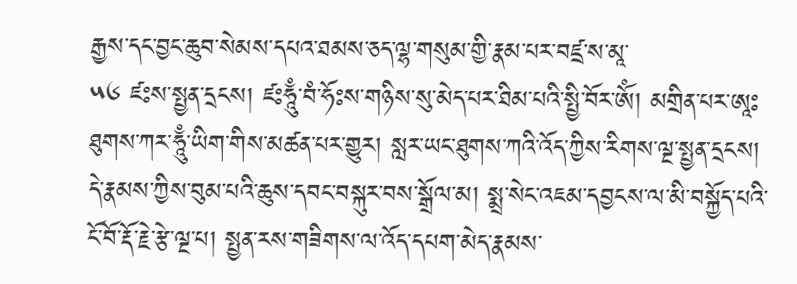རྒྱས་དང་བྱང་ཆུབ་སེམས་དཔའ་ཐམས་ཅད་ལྷ་གསུམ་གྱི་རྣམ་པར་བཛྲ་ས་མཱ་
༥༦ ཛཿས་སྤྱན་དྲངས། ཛཿཧཱུྃ་བཾ་ཧོཿས་གཉིས་སུ་མེད་པར་ཐིམ་པའི་སྤྱི་བོར་ༀ། མགྲིན་པར་ཨཱཿ ཐུགས་ཀར་ཧཱུྃ་ཡིག་གིས་མཚན་པར་གྱུར། སླར་ཡང་ཐུགས་ཀའི་འོད་ཀྱིས་རིགས་ལྔ་སྤྱན་དྲངས། དེ་རྣམས་ཀྱིས་བུམ་པའི་ཆུས་དབང་བསྐུར་བས་སྒྲོལ་མ། སྨྲ་སེང་འཇམ་དབྱངས་ལ་མི་བསྐྱོད་པའི་ངོ་བོ་རྡོ་རྗེ་རྩེ་ལྔ་པ། སྤྱན་རས་གཟིགས་ལ་འོད་དཔག་མེད་རྣམས་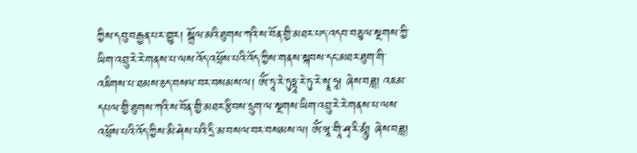ཀྱིས་དབུ་བརྒྱན་པར་གྱུར། སྒྲོལ་མའི་ཐུགས་ཀའི་ས་བོན་གྱི་མཐར་པད་འདབ་བཅུ་ལ་སྔགས་ཀྱི་ཡིག་འབྲུ་རེ་རེ་གནས་པ་ལས་འོད་འཕྲོས་པའི་འོད་ཀྱིས་གནས་སྐབས་དང་མཐར་ཐུག་གི་འཇིགས་པ་ཐམས་ཅད་བསལ་བར་བསམས་ལ། ༀ་ཏཱ་རེ་ཏུཏྟཱ་རེ་ཏུ་རེ་སྭཱ་ཧཱ། ཞེས་བཟླ། འཇམ་དཔལ་གྱི་ཐུགས་ཀའི་ས་བོན་གྱི་མཐར་རྩིབས་དྲུག་ལ་སྔགས་ཡིག་འབྲུ་རེ་རེ་གནས་པ་ལས་འཕྲོས་པའི་འོད་ཀྱིས་མི་ཤེས་པའི་དྲི་མ་བསལ་བར་བསམས་ལ། ༀ་ཝཱ་གཱི་ཤྭ་རི་མཱུཾ། ཞེས་བཟླ།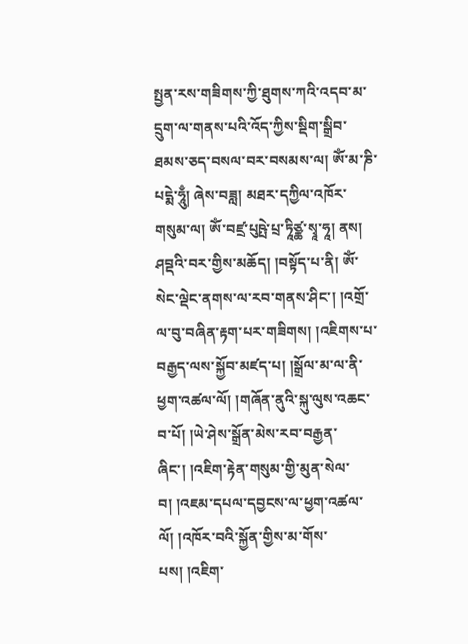སྤྱན་རས་གཟིགས་ཀྱི་ཐུགས་ཀའི་འདབ་མ་དྲུག་ལ་གནས་པའི་འོད་ཀྱིས་སྡིག་སྒྲིབ་ཐམས་ཅད་བསལ་བར་བསམས་ལ། ༀ་མ་ཎི་པདྨེ་ཧཱུྃ། ཞེས་བཟླ། མཐར་དཀྱིལ་འཁོར་གསུམ་ལ། ༀ་བཛྲ་པུཥྤེ་པྲ་ཏཱིཙྪ་སྭཱ་ཧཱ། ནས། ཤབྡའི་བར་གྱིས་མཆོད། །བསྟོད་པ་ནི། ༀ་སེང་ལྡེང་ནགས་ལ་རབ་གནས་ཤིང་། །འགྲོ་ལ་བུ་བཞིན་རྟག་པར་གཟིགས། །འཇིགས་པ་བརྒྱད་ལས་སྐྱོབ་མཛད་པ། །སྒྲོལ་མ་ལ་ནི་ཕྱག་འཚལ་ལོ། །གཞོན་ནུའི་སྐུ་ལུས་འཆང་བ་པོ། །ཡེ་ཤེས་སྒྲོན་མེས་རབ་བརྒྱན་ཞིང་། །འཇིག་རྟེན་གསུམ་གྱི་མུན་སེལ་བ། །འཇམ་དཔལ་དབྱངས་ལ་ཕྱག་འཚལ་ལོ། །འཁོར་བའི་སྐྱོན་གྱིས་མ་གོས་པས། །འཇིག་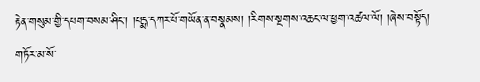རྟེན་གསུམ་གྱི་དཔག་བསམ་ཤིང་། །པདྨ་དཀར་པོ་གཡོན་ན་བསྣམས། །རིགས་སྔགས་འཆང་ལ་ཕྱག་འཚལ་ལོ། །ཞེས་བསྟོད། གཏོར་མ་སོ་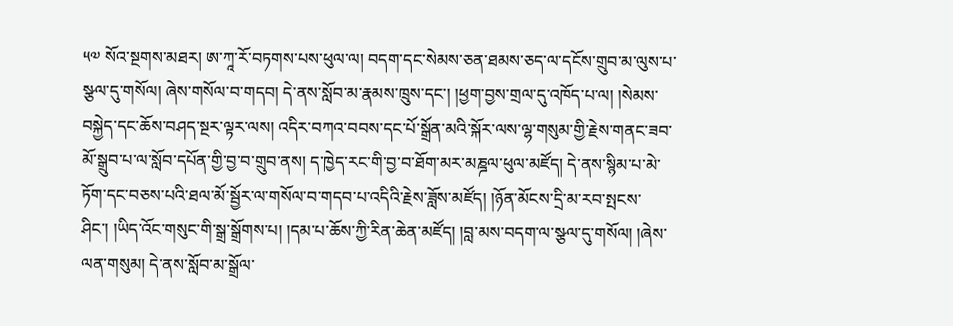༥༧ སོའ་སྔགས་མཐར། ཨ་ཀཱ་རོ་བཏགས་པས་ཕུལ་ལ། བདག་དང་སེམས་ཅན་ཐམས་ཅད་ལ་དངོས་གྲུབ་མ་ལུས་པ་སྩལ་དུ་གསོལ། ཞེས་གསོལ་བ་གདབ། དེ་ནས་སློབ་མ་རྣམས་ཁྲུས་དང་། །ཕྱག་བྱས་གྲལ་དུ་འཁོད་པ་ལ། །སེམས་བསྐྱེད་དང་ཆོས་བཤད་སྔར་ལྟར་ལས། འདིར་བཀའ་བབས་དང་པོ་སྒྲོན་མའི་སྐོར་ལས་ལྷ་གསུམ་གྱི་རྗེས་གནང་ཟབ་མོ་སྒྲུབ་པ་ལ་སློབ་དཔོན་གྱི་བྱ་བ་གྲུབ་ནས། ད་ཁྱེད་རང་གི་བྱ་བ་ཐོག་མར་མཎྜལ་ཕུལ་མཛོད། དེ་ནས་སྙིམ་པ་མེ་ཏོག་དང་བཅས་པའི་ཐལ་མོ་སྦྱོར་ལ་གསོལ་བ་གདབ་པ་འདིའི་རྗེས་ཟློས་མཛོད། །ཉོན་མོངས་དྲི་མ་རབ་སྤངས་ཤིང་། །ཡིད་འོང་གསུང་གི་སྒྲ་སྒྲོགས་པ། །དམ་པ་ཆོས་ཀྱི་རིན་ཆེན་མཛོད། །བླ་མས་བདག་ལ་སྩལ་དུ་གསོལ། །ཞེས་ལན་གསུམ། དེ་ནས་སློབ་མ་སྒྲོལ་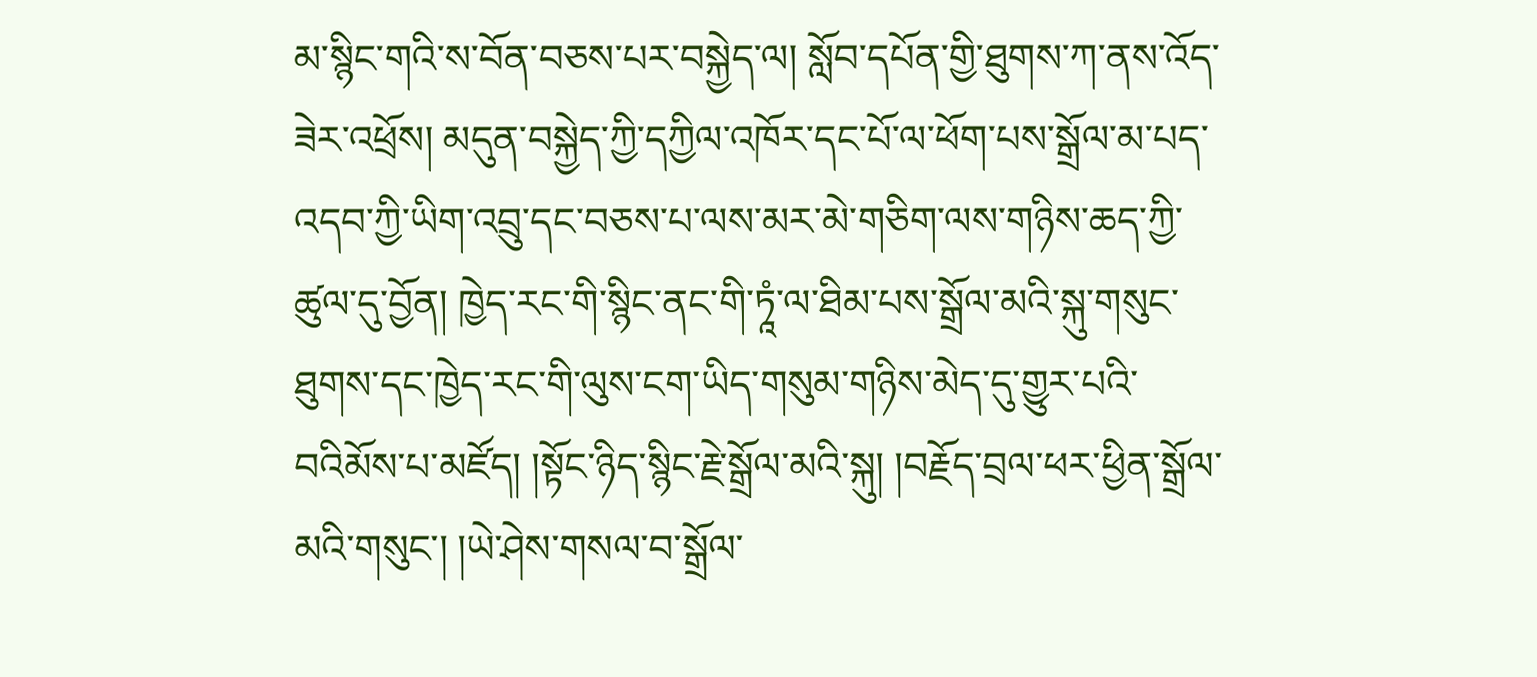མ་སྙིང་གའི་ས་བོན་བཅས་པར་བསྐྱེད་ལ། སློབ་དཔོན་གྱི་ཐུགས་ཀ་ནས་འོད་ཟེར་འཕྲོས། མདུན་བསྐྱེད་ཀྱི་དཀྱིལ་འཁོར་དང་པོ་ལ་ཕོག་པས་སྒྲོལ་མ་པད་འདབ་ཀྱི་ཡིག་འབྲུ་དང་བཅས་པ་ལས་མར་མེ་གཅིག་ལས་གཉིས་ཆད་ཀྱི་ཚུལ་དུ་བྱོན། ཁྱེད་རང་གི་སྙིང་ནང་གི་ཏཱཾ་ལ་ཐིམ་པས་སྒྲོལ་མའི་སྐུ་གསུང་ཐུགས་དང་ཁྱེད་རང་གི་ལུས་ངག་ཡིད་གསུམ་གཉིས་མེད་དུ་གྱུར་པའི་བའིམོས་པ་མཛོད། །སྟོང་ཉིད་སྙིང་རྗེ་སྒྲོལ་མའི་སྐུ། །བརྗོད་བྲལ་ཕར་ཕྱིན་སྒྲོལ་མའི་གསུང་། །ཡེ་ཤེས་གསལ་བ་སྒྲོལ་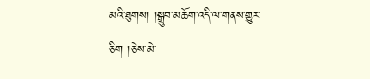མའི་ཐུགས། །སྒྲུབ་མཆོག་འདི་ལ་གནས་གྱུར་ཅིག །ཅེས་མེ་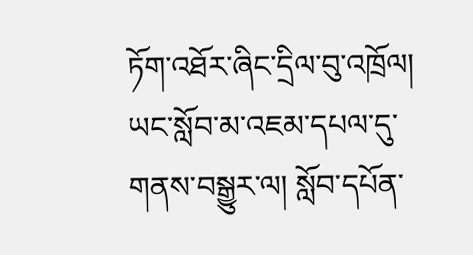ཏོག་འཐོར་ཞིང་དྲིལ་བུ་འཁྲོལ། ཡང་སློབ་མ་འཇམ་དཔལ་དུ་གནས་བསྒྱུར་ལ། སློབ་དཔོན་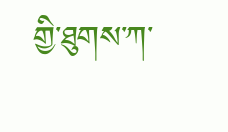གྱི་ཐུགས་ཀ་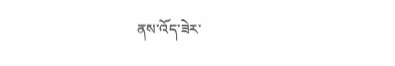ནས་འོད་ཟེར་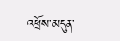འཕྲོས་མདུན་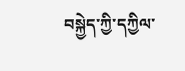བསྐྱེད་ཀྱི་དཀྱིལ་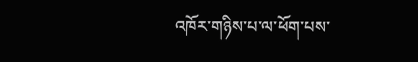འཁོར་གཉིས་པ་ལ་ཕོག་པས་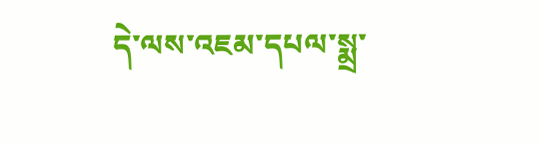དེ་ལས་འཇམ་དཔལ་སྨྲ་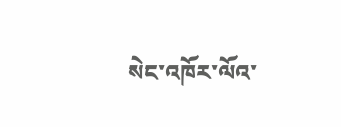སེང་འཁོར་ལོའ་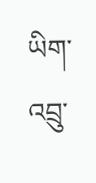ཡིག་འབྲུ་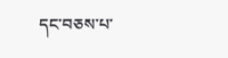དང་བཅས་པ་